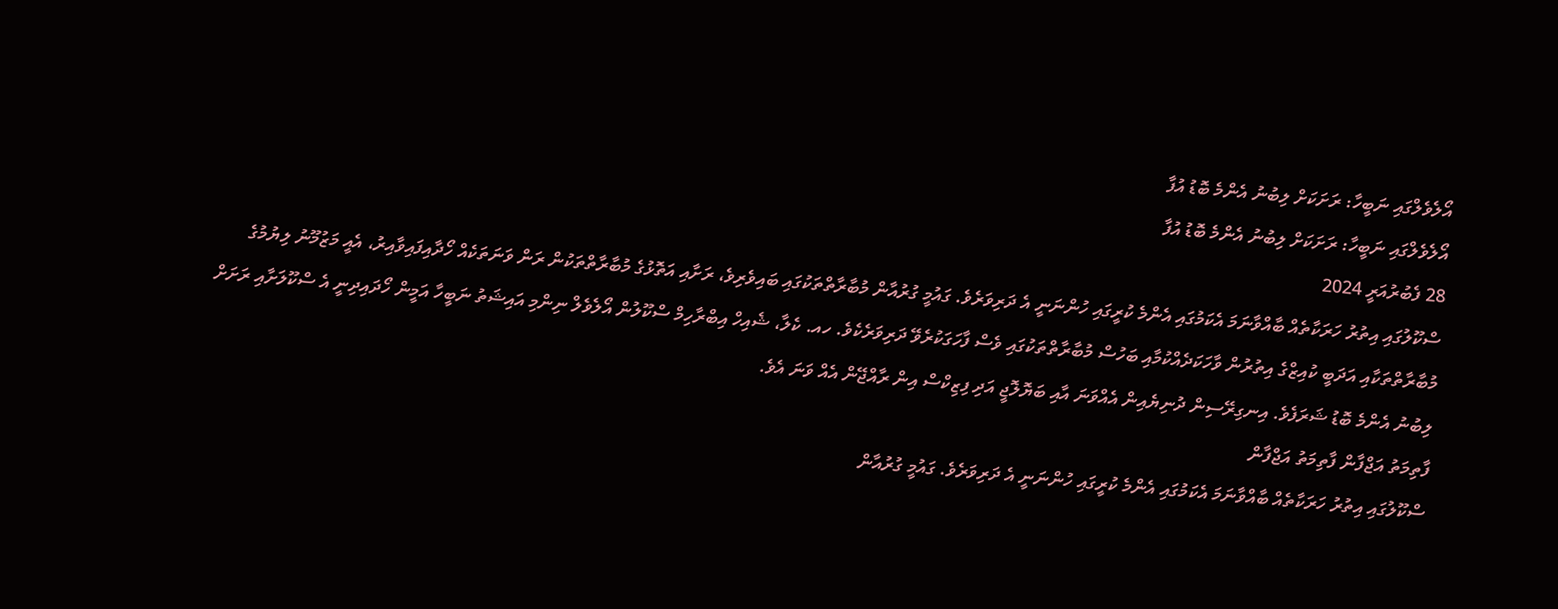އޯލެވެލްގައި ނަބީހާ: ރަށަކަށް ލިބުނު އެންމެ ބޮޑު އުފާ
އޯލެވެލްގައި ނަބީހާ: ރަށަކަށް ލިބުނު އެންމެ ބޮޑު އުފާ
28 ފެބުރުއަރީ 2024
ސްކޫލުގައި އިތުރު ހަރަކާތެއް ބާއްވާނަމަ އެކަމުގައި އެންމެ ކުރީގައި ހުންނަނީ އެ ދަރިވަރެވެ. ގައުމީ ގުރުއާން މުބާރާތްތަކުގައި ބައިވެރިވެ، ރަށާއި އަތޮޅުގެ މުބާރާތްތަކުން ރަން ވަނަތަކެއް ހޯދާއިފައިވާއިރު، އެއީ މަޒުމޫނު ލިޔުމުގެ މުބާރާތްތަކާއި އަދަބީ ކުއިޒްގެ އިތުރުން ވާހަކަދެއްކުމާއި ބަހުސް މުބާރާތްތަކުގައި ވެސް ފާހަގަކުރެވޭ ދަރިވަރެކެވެ. ހއ. ކެލާ، ޝެއިހް އިބްރާހިމް ސްކޫލުން އޯލެވެލް ނިންމި އައިޝަތު ނަބީހާ އަމީން ހޯދައިދިނީ އެ ސްކޫލަށާއި ރަށަށް ލިބުނު އެންމެ ބޮޑު ޝަރަފެވެ. އިނގިރޭސިން ދުނިޔެއިން އެއްވަނަ އާއި ބަޔޮލޮޖީ އަދި ފިޒިކްސް އިން ރާއްޖޭން އެއް ވަނަ އެވެ.
ފާތިމަތު އަޖްފާން ފާތިމަތު އަޖްފާން
ސްކޫލުގައި އިތުރު ހަރަކާތެއް ބާއްވާނަމަ އެކަމުގައި އެންމެ ކުރީގައި ހުންނަނީ އެ ދަރިވަރެވެ. ގައުމީ ގުރުއާން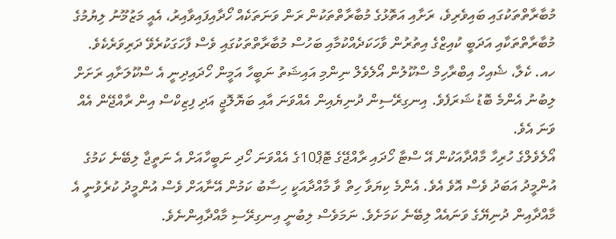މުބާރާތްތަކުގައި ބައިވެރިވެ، ރަށާއި އަތޮޅުގެ މުބާރާތްތަކުން ރަން ވަނަތަކެއް ހޯދާއިފައިވާއިރު، އެއީ މަޒުމޫނު ލިޔުމުގެ މުބާރާތްތަކާއި އަދަބީ ކުއިޒްގެ އިތުރުން ވާހަކަދެއްކުމާއި ބަހުސް މުބާރާތްތަކުގައި ވެސް ފާހަގަކުރެވޭ ދަރިވަރެކެވެ. ހއ. ކެލާ، ޝެއިހް އިބްރާހިމް ސްކޫލުން އޯލެވެލް ނިންމި އައިޝަތު ނަބީހާ އަމީން ހޯދައިދިނީ އެ ސްކޫލަށާއި ރަށަށް ލިބުނު އެންމެ ބޮޑު ޝަރަފެވެ. އިނގިރޭސިން ދުނިޔެއިން އެއްވަނަ އާއި ބަޔޮލޮޖީ އަދި ފިޒިކްސް އިން ރާއްޖޭން އެއް ވަނަ އެވެ.
އޯލެވެލްގެ ހުރިހާ މާއްދާއަކުން އޭ ސްޓާ ހޯދައި ރާއްޖޭގެ ޓޮޕް10ގެ އެއްވަނަ ހޯދި ނަބީހާއަށް އެ ނަތީޖާ ލިބޭނެ ކަމުގެ އުންމީދު އަބަދު ވެސް އޮވެ އެވެ. އެންމެ ކިޔަވާ ހިތް ވާ މާއްދާއަކީ ހިސާބު ކަމުން އޭނާއަށް ވެސް އުންމީދު ކުރެވުނީ އެ މާއްދާއިން ދުނިޔޭގެ ވަނައެއް ލިބޭނެ ކަމަށެވެ. ނަމަވެސް ލިބުނީ އިނގިރޭސި މާއްދާއިންނެވެ.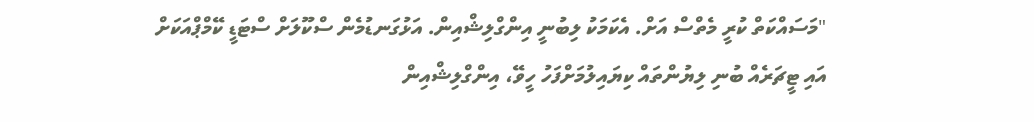"މަސައްކަތް ކުރީ މެތްސް އަށް. އެކަމަކު ލިބުނީ އިންގްލިޝްއިން. އަޅުގަނޑުމެން ސްކޫލަށް ސްޓަޑީ ކޭމްޕްއަކަށް އައި ޓީޗަރެއް ބުނި ލިޔުންތައް ކިޔައިލުމަށްފަހު ހީވޭ، އިންގްލިޝްއިން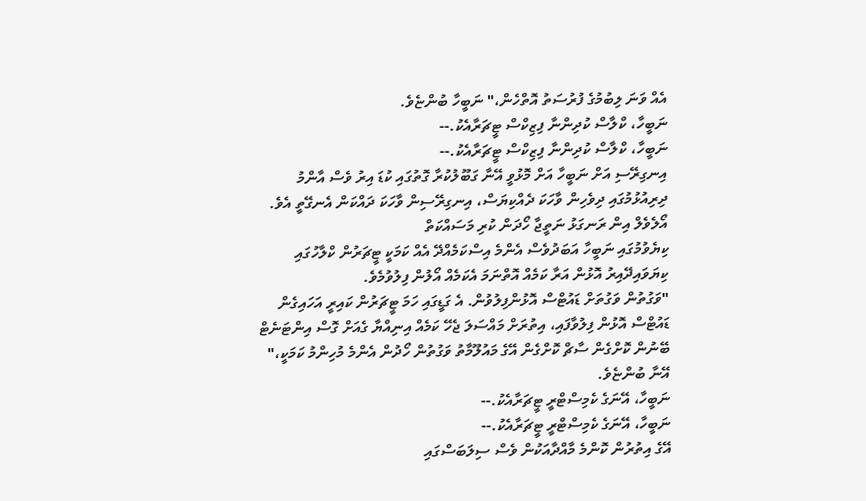އެއް ވަނަ ލިބުމުގެ ފުރުސަތު އޮތްހެން،" ނަބީހާ ބުންޏެވެ.
ނަބީހާ، ކްލާސް ކުދިންނާ ފިޒިކްސް ޓީޗަރާއެކު.--
ނަބީހާ، ކްލާސް ކުދިންނާ ފިޒިކްސް ޓީޗަރާއެކު.--
އިނގިރޭސި އަށް ނަބީހާ އަށް މޮޅުވީ އޭނާ ގަބޫލުކުރާ ގޮތުގައި ކުޑަ އިރު ވެސް އާންމު ދިރިއުޅުމުގައި ދިވެހިން ވާހަކަ ދެއްކިޔަސް، އިނގިރޭސިން ވާހަކަ ދައްކަން އެނގޭތީ އެވެ.
އޯލެވެލް އިން ރަނގަޅު ނަތީޖާ ހޯދަން ކުރި މަސައްކަތް
ކިޔެވުމުގައި ނަބީހާ އަބަދުވެސް އެންމެ އިސްކަމެއްދޭ އެއް ކަމަކީ ޓީޗަރުން ކްލާހުގައި ކިޔަވައިދޭއިރު އޮޅުން އަރާ ކަމެއް އޮތްނަމަ އެކަމެއް އޯލުން ފިލުވުމެވެ.
"ވަގުތުން ވަގުތަށް ޑައުޓްސް އޮޅުންފިލުވުން. އެ ގަޑީގައި ހަމަ ޓީޗަރުން ކައިރީ އަހައިގެން ޑައުޓްސް އޮޅުން ފިލުވާފައި، އިތުރަށް މައްސަލަ ޖެހޭ ކަމެއް އިނިއްޔާ ގެއަށް ގޮސް އިންޓަނެޓް ބޭނުން ކޮށްގެން ސާޗް ކޮށްގެން އޭގެ މައުލޫމާތު ވަގުތުން ހޯދުން އެންމެ މުހިންމު ކަމަކީ،" އޭނާ ބުންޏެވެ.
ނަބީހާ، އޭނަގެ ކެމިސްޓްރީ ޓީޗަރާއެކު.--
ނަބީހާ، އޭނަގެ ކެމިސްޓްރީ ޓީޗަރާއެކު.--
އޭގެ އިތުރުން ކޮންމެ މާއްދާއަކުން ވެސް ސިލަބަސްގައި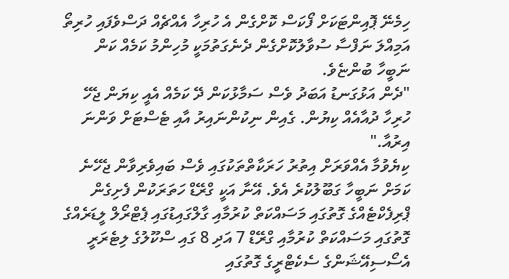ހިމެނޭ ޕޮއިންޓަކަށް ފޯކަސް ކޮށްގެން އެ ހުރިހާ އެއްޗެއް ދަސްވެފައި ހުރިތޯ އަމިއްލަ ނަފްސާ ސުވާލުކޮށްގެން ދެނެގަތުމަކީ މުހިންމު ކަމެއް ކަން ނަބީހާ ބުންޏެވެ.
"ދެން އަޅުގަނޑު އަބަދު ވެސް ސަމާޅުކަން ދޭ ކަމެއް އެއީ ކިޔަން ޖެހޭ ހުރިހާ ދުއާއެއް ކިޔުން. ގެއިން ނިކުންނައިރު އާއި ޓެސްޓަށް ވަންނަ އިރުއާ."
ކިޔެވުމާ އެއްވަރަށް އިތުރު ހަރަކާތްތަކުގައި ވެސް ބައިވެރިވާން ޖެހޭނެ ކަމަށް ނަބީހާ ގަބޫލުކުރެ އެވެ. އޭނާ އަކީ ގްރޭޑް ހަތަރަކުން ފެށިގެން ޕްރިފެކްޓެއްގެ ގޮތުގައި މަސައްކަތް ކުރުމާއި ގާލްގައިޑުގައި ޕެޓްރޯލް ލީޑަރެއްގެ ގޮތުގައި މަސައްކަތް ކުރުމާއި ގްރޭޑް 7 އަދި 8 ގައި ސްކޫލުގެ ލިޓެރަރީ އެސޯސިއޭޝަންގެ ސެކެޓްރީގެ ގޮތުގައި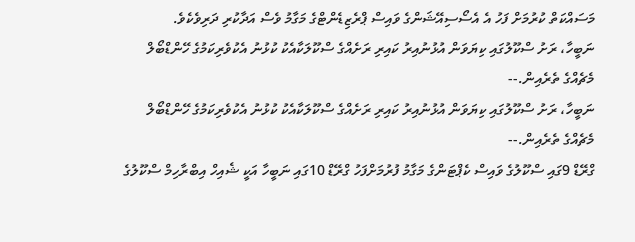މަސައްކަތް ކުރުމަށް ފަހު އެ އެސޯސިއޭޝަންގެ ވައިސް ޕްރެޒިޑެންޓްގެ މަގާމު ވެސް އަދާކުރި ދަރިވެކެވެ.
ނަބީހާ، ރަށު ސްކޫލުގައި ކިޔަވަން އުޅުނުއިރު ކައިރި ރަށެއްގެ ސްކޫލަކާއެކު ކުޅުނު އެކުވެރިކަމުގެ ހޭންޑްބޯލް މެޗެއްގެ ތެރެއިން.--
ނަބީހާ، ރަށު ސްކޫލުގައި ކިޔަވަން އުޅުނުއިރު ކައިރި ރަށެއްގެ ސްކޫލަކާއެކު ކުޅުނު އެކުވެރިކަމުގެ ހޭންޑްބޯލް މެޗެއްގެ ތެރެއިން.--
ގްރޭޑް 9ގައި ސްކޫލުގެ ވައިސް ކެޕްޓަންގެ މަގާމު ފުރުމަށްފަހު ގްރޭޑް 10ގައި ނަބީހާ އަކީ ޝެއިހް އިބްރާހިމް ސްކޫލުގެ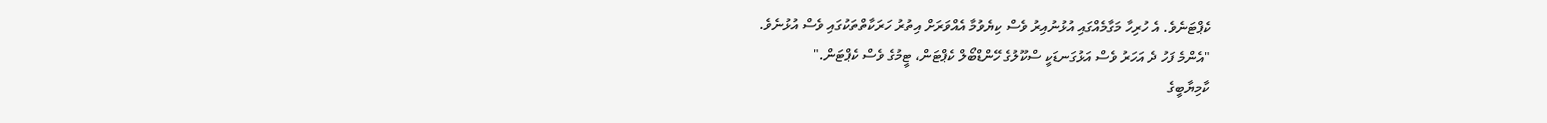ކެޕްޓަނެވެ. އެ ހުރިހާ މަގާމެއްގައި އުޅުނުއިރު ވެސް ކިޔެވުމާ އެއްވަރަށް އިތުރު ހަރަކާތްތަކުގައި ވެސް އުޅުނެވެ.
"އެންމެ ފަހު ދެ އަހަރު ވެސް އަޅުގަނޑަކީ ސްކޫލުގެ ހޭންޑްބޯލް ކެޕްޓަން، ޓީމުގެ ވެސް ކެޕްޓަން."
ކާމިޔާބީގެ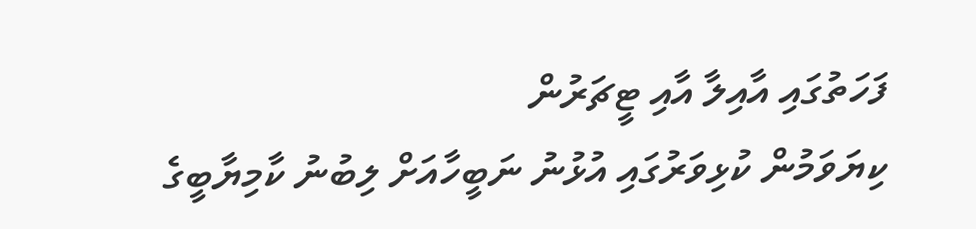ފަހަތުގައި އާއިލާ އާއި ޓީޗަރުން
ކިޔަވަމުން ކުޅިވަރުގައި އުޅުނު ނަބީހާއަށް ލިބުނު ކާމިޔާބީގެ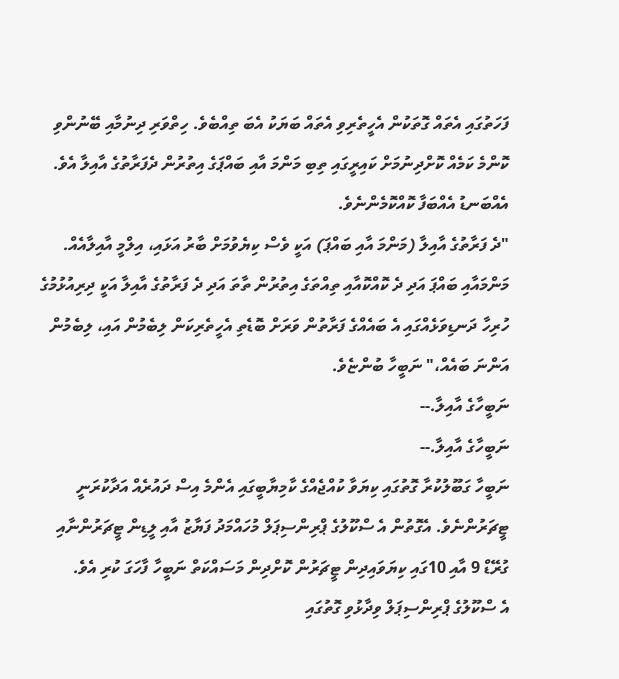ފަހަތުގައި އެތައް ގޮތަކުން އެހީތެރިވި އެތައް ބަޔަކު އެބަ ތިއްބެވެ. ހިތްވަރި ދިނުމާއި ބޭނުންވި ކޮންމެ ކަމެއް ކޮށްދިނުމަށް ކައިރީގައި ތިބި މަންމަ އާއި ބައްޕަގެ އިތުރުން ދެފަރާތުގެ އާއިލާ އެވެ. އެއްބަނޑު އެއްބަފާ ކޮއްކޮމެންނެވެ.
"ދެ ފަރާތުގެ އާއިލާ (މަންމަ އާއި ބައްޕަ) އަކީ ވެސް ކިޔެވުމަށް ބާރު އަޅައި، އިލްމީ އާއިލާއެއް. މަންމައާއި ބައްޕަ އަދި ދެ ކޮއްކޮއާއި ތިއްތަގެ އިތުރުން ތާތަ އަދި ދެ ފަރާތުގެ އާއިލާ އަކީ ދިރިއުޅުމުގެ ހުރިހާ ދަނޑިވަޅެއްގައި އެ ބައެއްގެ ފަރާތުން ވަރަށް ބޮޑެތި އެހީތެރިކަން ލިބެމުން އައި، ލިބެމުން އަންނަ ބައެއް،" ނަބީހާ ބުންޏެވެ.
ނަބީހާގެ އާއިލާ.--
ނަބީހާގެ އާއިލާ.--
ނަބީހާ ގަބޫލުކުރާ ގޮތުގައި ކިޔަވާ ކުއްޖެއްގެ ކާމިޔާބީގައި އެންމެ އިސް ދައުރެއް އަދާކުރަނީ ޓީޗަރުންނެވެ. އެގޮތުން އެ ސްކޫލުގެ ޕްރިންސިޕަލް މުހައްމަދު ފަޔާޒު އާއި ލީޑިން ޓީޗަރުންނާއި ގުރޭޑް 9 އާއި 10ގައި ކިޔަވައިދިން ޓީޗަރުން ކޮށްދިން މަސައްކަތް ނަބީހާ ފާހަގަ ކުރި އެވެ.
އެ ސްކޫލުގެ ޕްރިންސިޕަލް ވިދާޅުވި ގޮތުގައި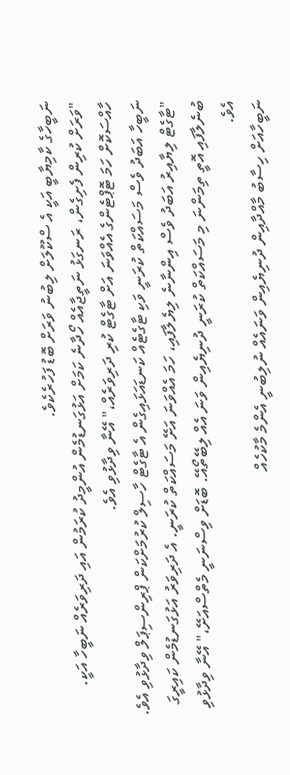ނަބީހާގެ ކާމިޔާބީ އަކީ އެ ސްކޫލަށް ލިބުނު ވަރަށް ބޮޑު ފަހުރެކެވެ.
"ވަރަށް ކުރިން ފެށިގެން، ރަނގަޅު ނަތީޖާއެއް ހޯދާނެ ކަމަށް އަޅުގަނޑުމެން އުންމީދު ކުރަމުން އައި ދަރިވަރެއް ނަބީހާ އަކީ. ހާއްސަކޮށް ހަމަ ޓޮޕްޓެންގެ އެއްވަނަ އަށް ޓާގެޓް ކުރި ދަރިވަރެއް،" އޭނާ ވިދާޅުވި އެވެ.
ނަބީހާ އަބަދު ވެސް މަސައްކަތް ކުރަނީ ވަކި ޓާގެޓެއް ކަނޑައަޅައިގެން އެ ޓާގެޓް ހާސިލް ކުރުމަށްކަން ޕްރިންސިޕަލް ވިދާޅުވި އެވެ.
"ޓާގެޓް ލިޔާއިރު އަބަދު ވެސް އިންނާނެ ލިޔެލާފައި، ހަމަ އެއްވަނަ އަށޭ މަސައްކަތް ކުރަނީ. އެ ދަރިވަރު އަޅުގަނޑުމެން ކައިރީގަ ބުނެލާފައި އޮތީ ތިމަންނަ މި މަސައްކަތް ކުރަނީ ދުނިޔެއިން ވަނަ އެއް ލިބޭތޯއޭ. ބޮޑަށް ވިސްނަނީ މެތްސްއަށޭ،" އޭނާ ވިދާޅުވި އެވެ.
ނަބީހާއަށް ހިސާބު މާއްދާއިން ދުނިޔެއިން ވަނައެއް ނުލިބުނީ އެންމެ މާކުހެއް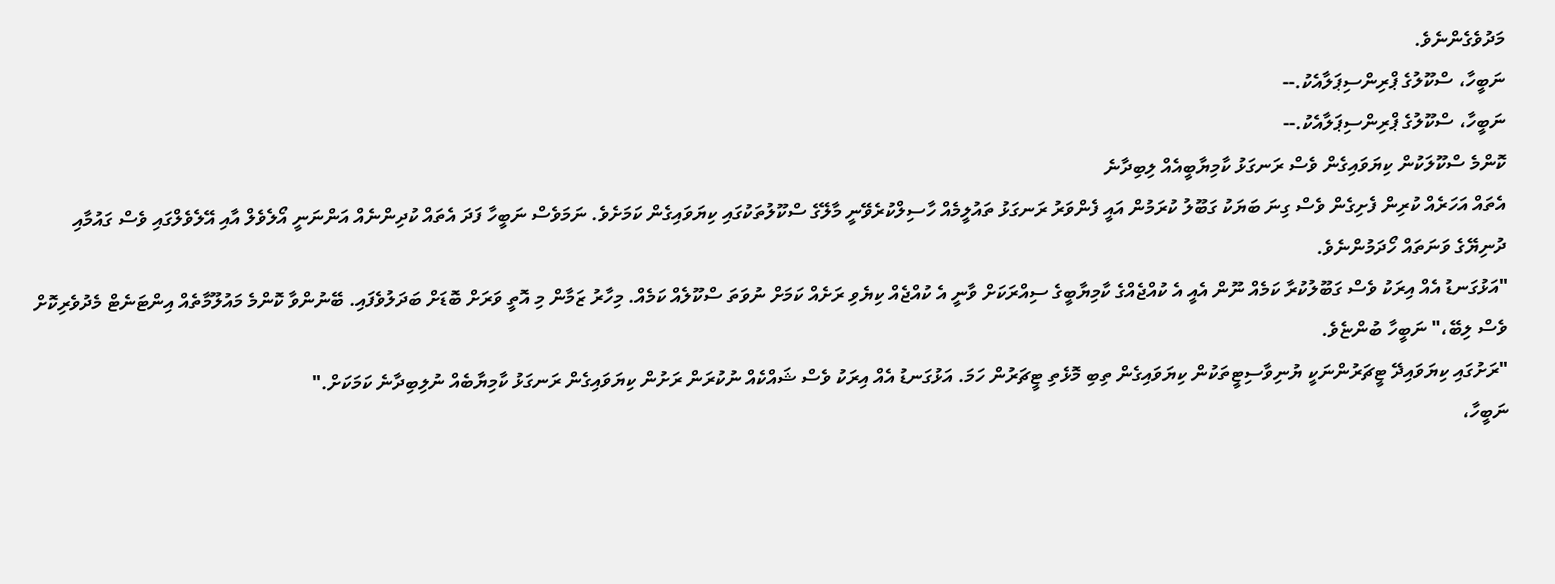މަދުވެގެންނެވެ.
ނަބީހާ، ސްކޫލުގެ ޕްރިންސިޕަލާއެކު.--
ނަބީހާ، ސްކޫލުގެ ޕްރިންސިޕަލާއެކު.--
ކޮންމެ ސްކޫލަކުން ކިޔަވައިގެން ވެސް ރަނގަޅު ކާމިޔާބީއެއް ލިބިދާނެ
އެތައް އަހަރެއް ކުރިން ފެށިގެން ވެސް ގިނަ ބަޔަކު ގަބޫލު ކުރަމުން އައީ ފެންވަރު ރަނގަޅު ތައުލީމެއް ހާސިލްކުރެވޭނީ މާލޭގެ ސްކޫލުތަކުގައި ކިޔަވައިގެން ކަމަށެވެ. ނަމަވެސް ނަބީހާ ފަދަ އެތައް ކުދިންނެއް އަންނަނީ އޯލެވެލް އާއި އޭލެވެލްގައި ވެސް ގައުމާއި ދުނިޔޭގެ ވަނަތައް ހޯދަމުންނެވެ.
"އަޅުގަނޑު އެއް އިރަކު ވެސް ގަބޫލުކުރާ ކަމެއް ނޫން އެއީ އެ ކުއްޖެއްގެ ކާމިޔާބީގެ ސިއްރަކަށް ވާނީ އެ ކުއްޖެއް ކިޔެވި ރަށެއް ކަމަށް ނުވަތަ ސްކޫލެއް ކަމެއް. މިހާރު ޒަމާން މި އޮތީ ވަރަށް ބޮޑަށް ބަދަލުވެފައި. ބޭނުންވާ ކޮންމެ މައުލޫމާތެއް އިންޓަނެޓް މެދުވެރިކޮށް ވެސް ލިބޭ،" ނަބީހާ ބުންޏެވެ.
"ރަށުގައި ކިޔަވައިދޭ ޓީޗަރުންނަކީ ޔުނިވާސިޓީތަކުން ކިޔަވައިގެން ތިބި މޮޅެތި ޓީޗަރުން ހަމަ. އަޅުގަނޑު އެއް އިރަކު ވެސް ޝައްކެއް ނުކުރަން ރަށުން ކިޔަވައިގެން ރަނގަޅު ކާމިޔާބެއް ނުލިބިދާނެ ކަމަކަށް."
ނަބީހާ،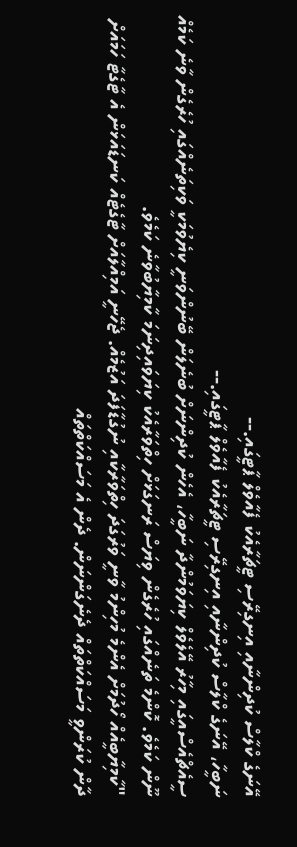އޭނަގެ ކްލާސް ކުދިންނާއި އިނގިރޭސި ޓީޗަރާއެކު ފެއާވެލް ޕާޓީގައި.--
ނަބީހާ، އޭނަގެ ކްލާސް ކުދިންނާއި އިނގިރޭސި ޓީޗަރާއެކު ފެއާވެލް ޕާޓީގައި.--
ސީއެޗްއެސްއީގައި މިހާރު އޭލެވެލް ކިޔަވަމުންދާ ނަބީހާ، އެހެން ކުދިންނަށް ބުނެލަން ބޭނުންވަނީ ކިޔެވުމަކީ ވަކިތަނެއްގައި ހުރެގެން ވާނެ ކަމެއް ނޫން ކަމެވެ. ކޮންމެ ތަނެއްގައި ހުރެގެން ވިޔަސް ރަނގަޅަށް ހިތްވަރާއެކު ކިޔަވައިދިނަމަ ކާމިޔާބުވާނެ ކަމެވެ.
"ކާމިޔާބީއެއް ހޯދުމަށް އެންމެ މުހިންމު ވާނީ ވަރުގަދަ ހިތްވަރާކާއި ނުގުޑާފަދަ އަޒުމެއް. ޖެހޭނީ އަމިއްލާއަށް ޓާގެޓެއް ކަނޑައަޅަން އެ ޓާގެޓާ ހަމައަށް ދާން ކުރަންވީ މަސައްކަތްތައް ދެނެގަންނަން. ދެން އެ މަސައްކަތްތައް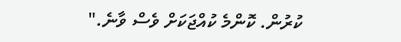ކުރުން. ކޮންމެ ކުއްޖަކަށް ވެސް ވާނެ."